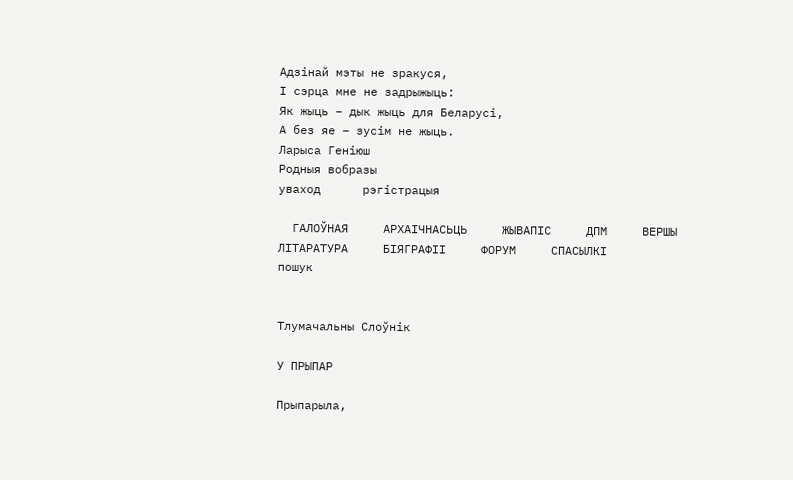Адзінай мэты не зракуся,
І сэрца мне не задрыжыць:
Як жыць – дык жыць для Беларусі,
А без яе – зусім не жыць.
Ларыса Геніюш
Родныя вобразы
уваход      рэгiстрацыя

  ГАЛОЎНАЯ     АРХАІЧНАСЬЦЬ     ЖЫВАПІС     ДПМ     ВЕРШЫ     ЛІТАРАТУРА     БІЯГРАФІІ     ФОРУМ     СПАСЫЛКІ
пошук


Тлумачальны Слоўнік

У ПРЫПАР

Прыпарыла,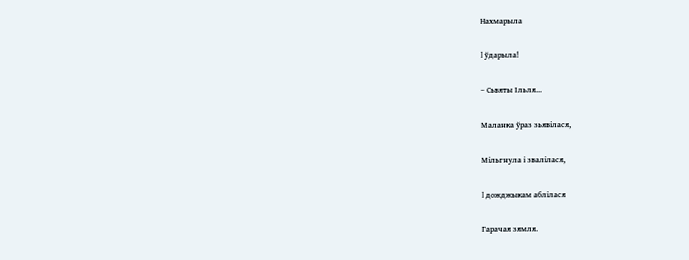Нахмарыла

I ўдарыла!

– Сьвяты Ільля...

Маланка ўраз зьявілася,

Мільгнула і звалілася,

I дожджыкам аблілася

Гарачая зямля.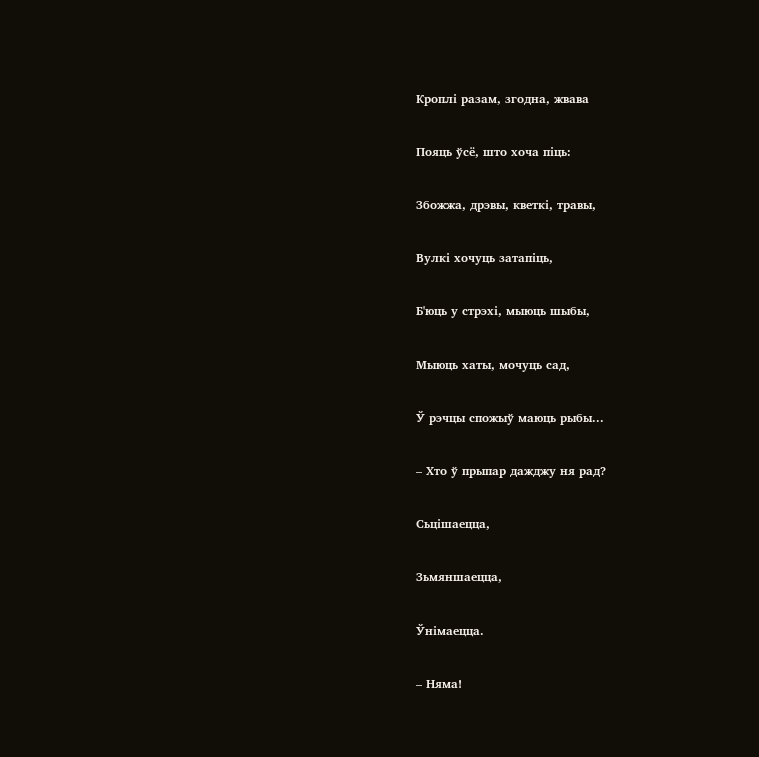Кроплі разам, згодна, жвава

Пояць ўсё, што хоча піць:

Збожжа, дрэвы, кветкі, травы,

Вулкі хочуць затапіць,

Б'юць у стрэхі, мыюць шыбы,

Мыюць хаты, мочуць сад,

Ў рэчцы спожыў маюць рыбы...

– Хто ў прыпар дажджу ня рад?

Сьцішаецца,

Зьмяншаецца,

Ўнімаецца.

– Няма!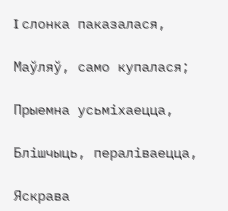I слонка паказалася,

Маўляў, само купалася;

Прыемна усьміхаецца,

Блішчыць, пераліваецца,

Яскрава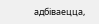адбіваецца,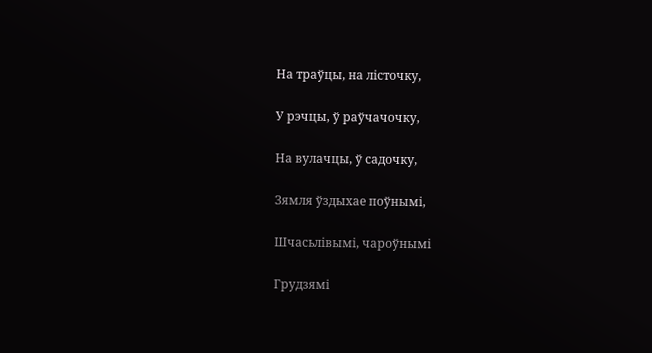На траўцы, на лісточку,

У рэчцы, ў раўчачочку,

На вулачцы, ў садочку,

Зямля ўздыхае поўнымі,

Шчасьлівымі, чароўнымі

Грудзямі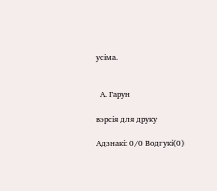усіма.


  А. Гарун

вэрсія для друку

Адзнакi: 0/0 Водгукі(0)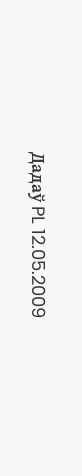Дадаў PL 12.05.2009